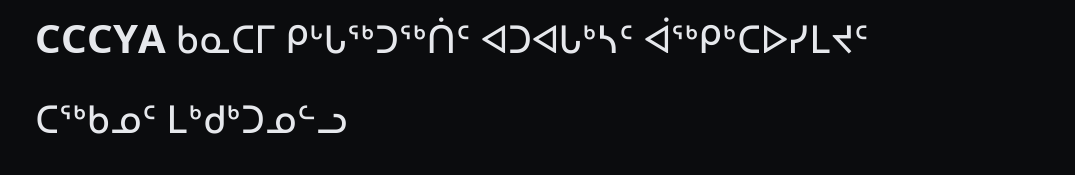CCCYA ᑲᓇᑕᒥ ᑭᒡᒐᖅᑐᖅᑏᑦ ᐊᑐᐊᒐᒃᓴᑦ ᐋᖅᑭᒃᑕᐅᓯᒪᔪᑦ
ᑕᖅᑲᓄᑦ ᒪᒃᑯᒃᑐᓄᓪᓗ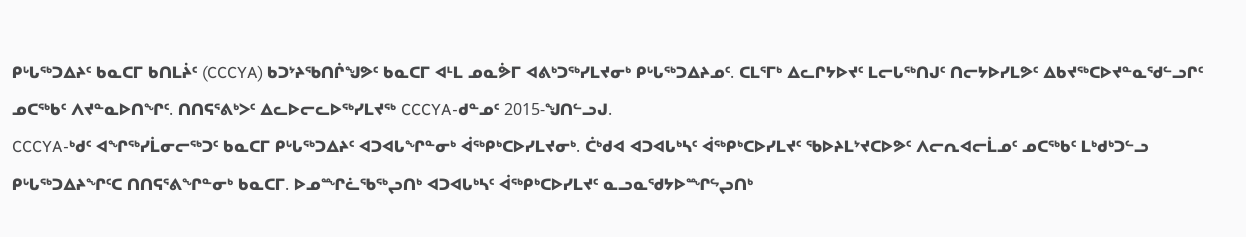ᑭᒡᒐᖅᑐᐃᔨᑦ ᑲᓇᑕᒥ ᑲᑎᒪᔩᑦ (CCCYA) ᑲᑐᔾᔨᖃᑎᒌᖑᕗᑦ ᑲᓇᑕᒥ ᐊᒻᒪ ᓄᓇᕘᒥ ᐊᕕᒃᑐᖅᓯᒪᔪᓂᒃ ᑭᒡᒐᖅᑐᐃᔨᓄᑦ. ᑕᒪᕐᒥᒃ ᐃᓚᒋᔭᐅᔪᑦ ᒪᓕᒐᖅᑎᒍᑦ ᑎᓕᔭᐅᓯᒪᕗᑦ ᐃᑲᔪᖅᑕᐅᔪᓐᓇᖁᓪᓗᒋᑦ ᓄᑕᖅᑲᑦ ᐱᔪᓐᓇᐅᑎᖏᑦ. ᑎᑎᕋᕐᕕᒃᐳᑦ ᐃᓚᐅᓕᓚᐅᖅᓯᒪᔪᖅ CCCYA-ᑯᓐᓄᑦ 2015-ᖑᑎᓪᓗᒍ.
CCCYA-ᒃᑯᑦ ᐊᖏᖅᓯᒫᓂᓕᖅᑐᑦ ᑲᓇᑕᒥ ᑭᒡᒐᖅᑐᐃᔨᑦ ᐊᑐᐊᒐᖏᓐᓂᒃ ᐋᖅᑭᒃᑕᐅᓯᒪᔪᓂᒃ. ᑖᒃᑯᐊ ᐊᑐᐊᒐᒃᓴᑦ ᐋᖅᑭᒃᑕᐅᓯᒪᔪᑦ ᖃᐅᔨᒪᔾᔪᑕᐅᕗᑦ ᐱᓕᕆᐊᓕᒫᓄᑦ ᓄᑕᖅᑲᑦ ᒪᒃᑯᒃᑐᓪᓗ ᑭᒡᒐᖅᑐᐃᔨᖏᑦᑕ ᑎᑎᕋᕐᕕᖏᓐᓂᒃ ᑲᓇᑕᒥ. ᐅᓄᙱᓛᖃᖅᖢᑎᒃ ᐊᑐᐊᒐᒃᓴᑦ ᐋᖅᑭᒃᑕᐅᓯᒪᔪᑦ ᓇᓗᓇᖁᔭᐅᙱᖦᖢᑎᒃ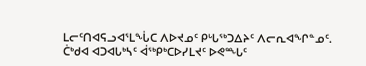ᒪᓕᑦᑎᐊᕋᓗᐊᕐᒪᖔᑕ ᐱᐅᔪᓄᑦ ᑭᒡᒐᖅᑐᐃᔨᑦ ᐱᓕᕆᐊᖏᓐᓄᑦ. ᑖᒃᑯᐊ ᐊᑐᐊᒐᒃᓴᑦ ᐋᖅᑭᒃᑕᐅᓯᒪᔪᑦ ᐅᕙᙵᑦ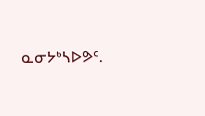ᓇᓂᔭᒃᓴᐅᕗᑦ.